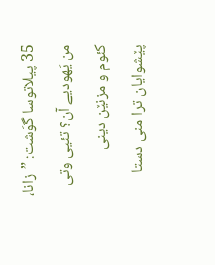35 پیلاتوسا گوَشت: ”زانا، من یَهودیے آن؟ تئیی وتی کئوم و مزنێن دینی پێشوایان ترا منی دستا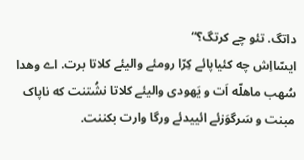داتگ. تئو چے کرتگ؟“
ایسّااِش چه کئیاپائے کِرّا رومئے والیئے کلاتا برت. اے وهدا سُهب ماهلّه اَت و یَهودی والیئے کلاتا نشُتنت که ناپاک مبنت و سَرگوَزئے ائییدئے ورگا وارت بکننت.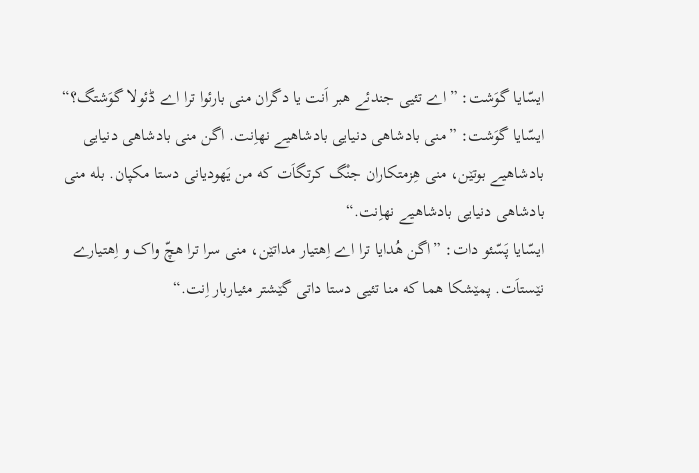ایسّایا گوَشت: ”اے تئیی جندئے هبر اَنت یا دگران منی بارئوا ترا اے ڈئولا گوَشتگ؟“
ایسّایا گوَشت: ”منی بادشاهی دنیایی بادشاهیے نهاِنت. اگن منی بادشاهی دنیایی بادشاهیے بوتێن، منی هِزمتکاران جنْگ کرتگاَت که من یَهودیانی دستا مکپان. بله منی بادشاهی دنیایی بادشاهیے نهاِنت.“
ایسّایا پَسّئو دات: ”اگن هُدایا ترا اے اِهتیار مداتێن، منی سرا ترا هچّ واک و اِهتیارے نێستاَت. پمێشکا هما که منا تئیی دستا داتی گێشتر مئیاربار اِنت.“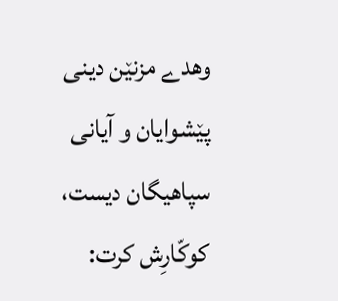وهدے مزنێن دینی پێشوایان و آیانی سپاهیگان دیست، کوکّارِش کرت: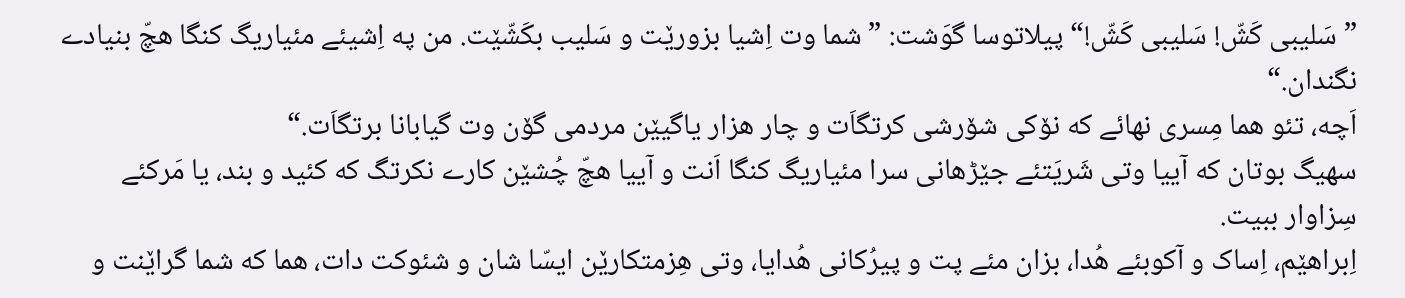”سَلیبی کَشّ! سَلیبی کَشّ!“ پیلاتوسا گوَشت: ”شما وت اِشیا بزورێت و سَلیب بکَشّێت. من په اِشیئے مئیاریگ کنگا هچّ بنیادے نگندان.“
اَچه، تئو هما مِسری نهائے که نۆکی شۆرشی کرتگاَت و چار هزار یاگیێن مردمی گۆن وت گیابانا برتگاَت.“
سهیگ بوتان که آییا وتی شَریَتئے جێڑهانی سرا مئیاریگ کنگا اَنت و آییا هچّ چُشێن کارے نکرتگ که کئید و بند، یا مَرکئے سِزاوار ببیت.
اِبراهێم، اِساک و آکوبئے هُدا، بزان مئے پت و پیرُکانی هُدایا، وتی هِزمتکارێن ایسّا شان و شئوکت دات، هما که شما گراێنت و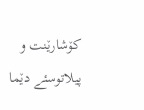کۆشارێنت و پیلاتوسئے دێما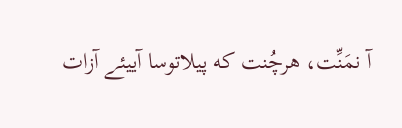آ نمَنِّت، هرچُنت که پیلاتوسا آییئے آزات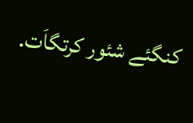کنگئے شئور کرتگاَت.